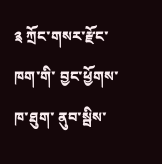༉ ཀྲོང་གསར་རྫོང་ཁག་གི་ བྱང་ཕྱོགས་ཁ་ཐུག་ ནུབ་སྦིས་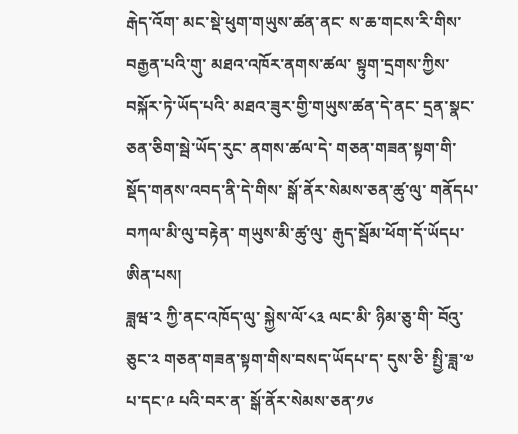རྒེད་འོག་ མང་སྡེ་ཕུག་གཡུས་ཚན་ནང་ ས་ཆ་གངས་རི་གིས་བརྒྱན་པའི་གུ་ མཐའ་འཁོར་ནགས་ཚལ་ སྟུག་དྲགས་ཀྱིས་བསྐོར་ཏེ་ཡོད་པའི་ མཐའ་ཟུར་གྱི་གཡུས་ཚན་དེ་ནང་ དྲན་སྣང་ཅན་ཅིག་སྦེ་ཡོད་རུང་ ནགས་ཚལ་དེ་ གཅན་གཟན་སྟག་གི་ སྡོད་གནས་འབད་ནི་དེ་གིས་ སྒོ་ནོར་སེམས་ཅན་ཚུ་ལུ་ གནོདཔ་བཀལ་མི་ལུ་བརྟེན་ གཡུས་མི་ཚུ་ལུ་ རྒུད་སྦོམ་ཕོག་དོ་ཡོདཔ་ཨིན་པས།
ཟླཝ་༢ ཀྱི་ནང་འཁོད་ལུ་ སྐྱེས་ལོ་༨༣ ལང་མི་ ཉིམ་ཅུ་གི་ བོའུ་ཅུང་༢ གཅན་གཟན་སྟག་གིས་བསད་ཡོདཔ་ད་ དུས་ཅི་ སྤྱི་ཟླ་༧ པ་དང་༩ པའི་བར་ན་ སྒོ་ནོར་སེམས་ཅན་༡༦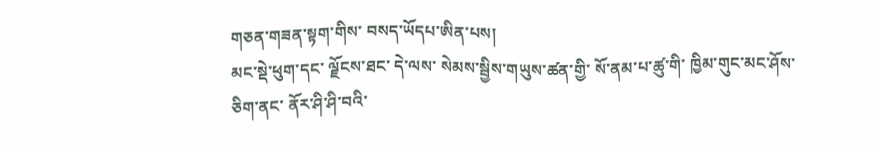གཅན་གཟན་སྟག་གིས་ བསད་ཡོདཔ་ཨིན་པས།
མང་སྡེ་ཕུག་དང་ ལྗོངས་ཐང་ དེ་ལས་ སེམས་སྦྱིས་གཡུས་ཚན་གྱི་ སོ་ནམ་པ་ཚུ་གི་ ཁྱིམ་གུང་མང་ཤོས་ཅིག་ནང་ ནོར་ཤི་ཤི་བའི་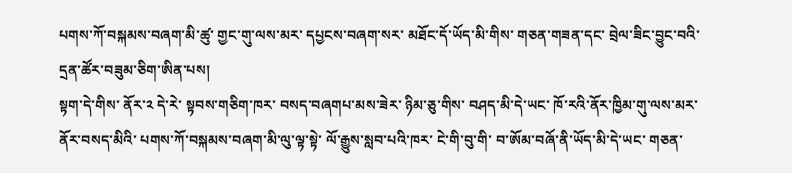པགས་ཀོ་བསྐམས་བཞག་མི་ཚུ་ གྱང་གུ་ལས་མར་ དཔྱངས་བཞག་སར་ མཐོང་དོ་ཡོད་མི་གིས་ གཅན་གཟན་དང་ བྲེལ་ཟིང་བྱུང་བའི་ དྲན་ཚོར་བཟུམ་ཅིག་ཨིན་པས།
སྟག་དེ་གིས་ ནོར་༢ དེ་རེ་ སྟབས་གཅིག་ཁར་ བསད་བཞགཔ་མས་ཟེར་ ཉིམ་ཅུ་གིས་ བཤད་མི་དེ་ཡང་ ཁོ་རའི་ནོར་ཁྱིམ་གུ་ལས་མར་ ནོར་བསད་མིའི་ པགས་ཀོ་བསྐམས་བཞག་མི་ལུ་ལྟ་སྟེ་ ལོ་རྒྱུས་སླབ་པའི་ཁར་ ངེ་གི་བུ་གི་ བ་ཨོམ་བཞོ་ནི་ཡོད་མི་དེ་ཡང་ གཅན་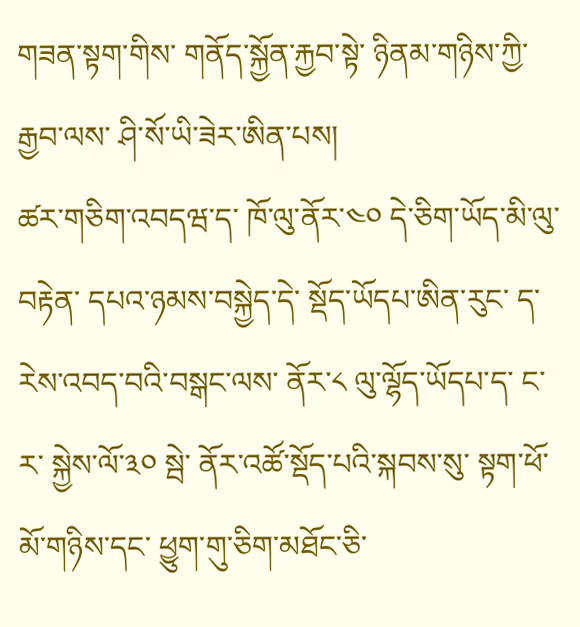གཟན་སྟག་གིས་ གནོད་སྐྱོན་རྐྱབ་སྟེ་ ཉིནམ་གཉིས་ཀྱི་རྒྱབ་ལས་ ཤི་སོ་ཡི་ཟེར་ཨིན་པས།
ཚར་གཅིག་འབདཝ་ད་ ཁོ་ལུ་ནོར་༤༠ དེ་ཅིག་ཡོད་མི་ལུ་བརྟེན་ དཔའ་ཉམས་བསྐྱེད་དེ་ སྡོད་ཡོདཔ་ཨིན་རུང་ ད་རེས་འབད་བའི་བསྒང་ལས་ ནོར་༨ ལུ་ལྷོད་ཡོདཔ་ད་ ང་ར་ སྐྱེས་ལོ་༣༠ སྦེ་ ནོར་འཚོ་སྡོད་པའི་སྐབས་སུ་ སྟག་ཕོ་མོ་གཉིས་དང་ ཕྱུག་གུ་ཅིག་མཐོང་ཅི་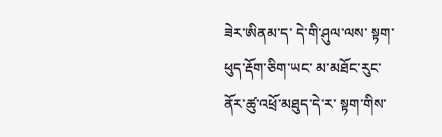ཟེར་ཨིནམ་ད་ དེ་གི་ཤུལ་ལས་ སྟག་ཕུད་རྡོག་ཅིག་ཡང་ མ་མཐོང་རུང་ ནོར་ཚུ་འཕྲོ་མཐུད་དེ་ར་ སྟག་གིས་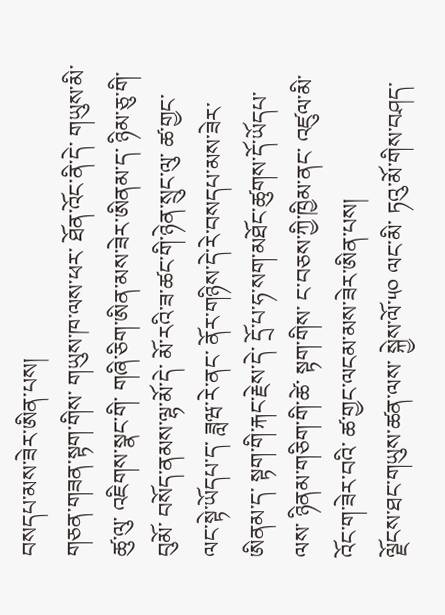བསདཔ་མས་ཟེར་ཨིན་པས།
གཅན་གཟན་སྟག་གིས་ གཡུས་ཁ་ལས་ཕར་ ཐོན་འོང་ནི་དེ་ གཡུས་མི་ཚུ་ལུ་ འཇིགས་སྣང་གི་ གཞི་ཅིག་ཨིན་མས་ཟེར་ཨིནམ་ད་ ཉིམ་ཅུ་གི་བུམོ་ བསོད་ནམས་ལྷ་མོ་དེ་ མོ་རའི་ཟ་ཚང་གི་ཉེན་སྲུང་ལུ་ ཚ་གྱང་ལང་སྟེ་ཡོདཔ་ད་ ཟླཝ་རེ་ནང་ ནོར་གཉིས་དེ་རེ་བསདཔ་མས་ཟེར་ཨིནམ་ད་ སྟག་གི་རྐང་རྗེས་དེ་ དྲོ་པ་ཧ་སག་མཐོང་ཚུགས་དོ་ཡོདཔ་ལས་ ཉིནམ་གཅིག་གི་ཚེ་ སྟག་གིས་ ང་བཅས་ཀྱི་ཁྱིམ་ནང་ འཛུལ་མི་འོང་ག་ཟེར་བའི་ ཚ་གྱང་ལངམ་མས་ཟེར་ཨིན་པས།
ལྗོངས་ཐང་གཡུས་ཚན་ལས་ སྐྱེས་ལོ་༥༠ ལང་མི་ ཏའུ་མོ་གིས་བཤད་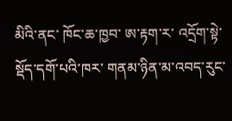མིའི་ནང་ ཁོང་ཆ་ཁྱབ་ ཨ་རྟག་ར་ འདྲོག་སྟེ་སྡོད་དགོ་པའི་ཁར་ གནམ་ཉིན་མ་འབད་རུང་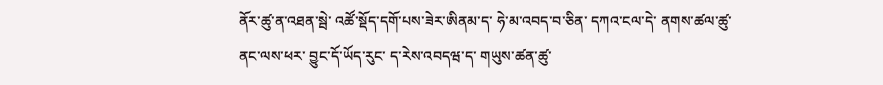ནོར་ཚུ་ན་འཐན་སྦེ་ འཚོ་སྡོད་དགོ་པས་ཟེར་ཨིནམ་ད་ ཧེ་མ་འབད་བ་ཅིན་ དཀའ་ངལ་དེ་ ནགས་ཚལ་ཚུ་ནང་ལས་ཕར་ བྱུང་དོ་ཡོད་རུང་ ད་རེས་འབདཝ་ད་ གཡུས་ཚན་ཚུ་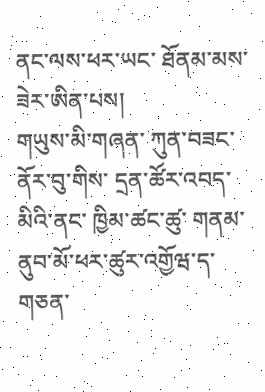ནང་ལས་ཕར་ཡང་ ཐོནམ་མས་ཟེར་ཨིན་པས།
གཡུས་མི་གཞན་ ཀུན་བཟང་ནོར་བུ་གིས་ དྲན་ཚོར་འབད་མིའི་ནང་ ཁྱིམ་ཚང་ཚུ་ གནམ་ནུབ་མོ་ཕར་ཚུར་འགྱོཝ་ད་ གཅན་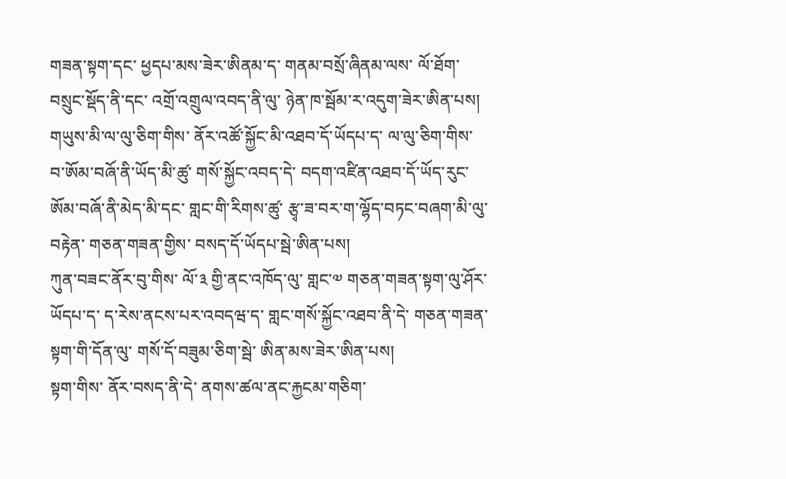གཟན་སྟག་དང་ ཕྱདཔ་མས་ཟེར་ཨིནམ་ད་ གནམ་བསྲོ་ཞིནམ་ལས་ ལོ་ཐོག་བསྲུང་སྡོད་ནི་དང་ འགྲོ་འགྲུལ་འབད་ནི་ལུ་ ཉེན་ཁ་སྦོམ་ར་འདུག་ཟེར་ཨིན་པས།
གཡུས་མི་ལ་ལུ་ཅིག་གིས་ ནོར་འཚོ་སྐྱོང་མི་འཐབ་དོ་ཡོདཔ་ད་ ལ་ལུ་ཅིག་གིས་ བ་ཨོམ་བཞོ་ནི་ཡོད་མི་ཚུ་ གསོ་སྐྱོང་འབད་དེ་ བདག་འཛིན་འཐབ་དོ་ཡོད་རུང་ ཨོམ་བཞོ་ནི་མེད་མི་དང་ གླང་གི་རིགས་ཚུ་ རྩྭ་ཟ་བར་ག་ལྷོད་བཏང་བཞག་མི་ལུ་བརྟེན་ གཅན་གཟན་གྱིས་ བསད་དོ་ཡོདཔ་སྦེ་ཨིན་པས།
ཀུན་བཟང་ནོར་བུ་གིས་ ལོ་༣ གྱི་ནང་འཁོད་ལུ་ གླང་༧ གཅན་གཟན་སྟག་ལུ་ཤོར་ཡོདཔ་ད་ ད་རེས་ནངས་པར་འབདཝ་ད་ གླང་གསོ་སྐྱོང་འཐབ་ནི་དེ་ གཅན་གཟན་སྟག་གི་དོན་ལུ་ གསོ་དོ་བཟུམ་ཅིག་སྦེ་ ཨིན་མས་ཟེར་ཨིན་པས།
སྟག་གིས་ ནོར་བསད་ནི་དེ་ ནགས་ཚལ་ནང་རྐྱངམ་གཅིག་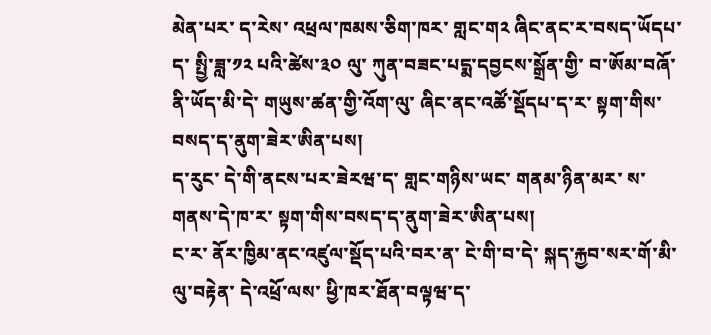མེན་པར་ ད་རེས་ འཕྲལ་ཁམས་ཅིག་ཁར་ གླང་ག༢ ཞིང་ནང་ར་བསད་ཡོདཔ་ད་ སྤྱི་ཟླ་༡༢ པའི་ཚེས་༣༠ ལུ་ ཀུན་བཟང་པདྨ་དབྱངས་སྒྲོན་གྱི་ བ་ཨོམ་བཞོ་ནི་ཡོད་མི་དེ་ གཡུས་ཚན་གྱི་འོག་ལུ་ ཞིང་ནང་འཚོ་སྡོདཔ་ད་ར་ སྟག་གིས་བསད་ད་ནུག་ཟེར་ཨིན་པས།
ད་རུང་ དེ་གི་ནངས་པར་ཟེརཝ་ད་ གླང་གཉིས་ཡང་ གནམ་ཉིན་མར་ ས་གནས་དེ་ཁ་ར་ སྟག་གིས་བསད་ད་ནུག་ཟེར་ཨིན་པས།
ང་ར་ ནོར་ཁྱིམ་ནང་འཛུལ་སྡོད་པའི་བར་ན་ ངེ་གི་བ་དེ་ སྐད་རྐྱབ་སར་གོ་མི་ལུ་བརྟེན་ དེ་འཕྲོ་ལས་ ཕྱི་ཁར་ཐོན་བལྟཝ་ད་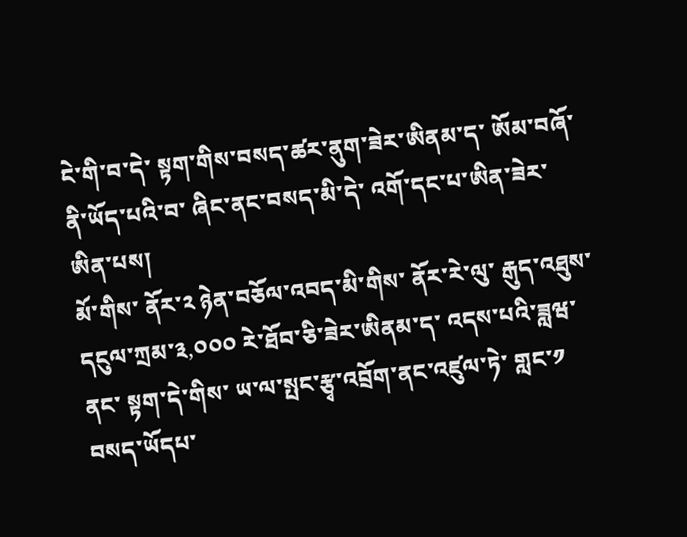ངེ་གི་བ་དེ་ སྟག་གིས་བསད་ཚར་ནུག་ཟེར་ཨིནམ་ད་ ཨོམ་བཞོ་ནི་ཡོད་པའི་བ་ ཞིང་ནང་བསད་མི་དེ་ འགོ་དང་པ་ཨིན་ཟེར་ཨིན་པས།
མོ་གིས་ ནོར་༢ ཉེན་བཅོལ་འབད་མི་གིས་ ནོར་རེ་ལུ་ རྒུད་འཐུས་དངུལ་ཀྲམ་༣,༠༠༠ རེ་ཐོབ་ཅི་ཟེར་ཨིནམ་ད་ འདས་པའི་ཟླཝ་ནང་ སྟག་དེ་གིས་ ཡ་ལ་སྤང་རྩྭ་འབྲོག་ནང་འཛུལ་ཏེ་ གླང་༡ བསད་ཡོདཔ་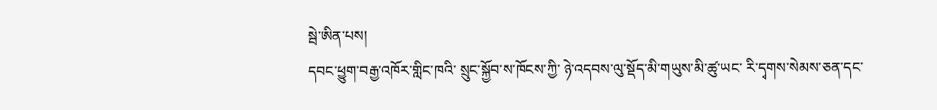སྦེ་ཨིན་པས།
དབང་ཕྱུག་བརྒྱ་འཁོར་གླིང་ཁའི་ སྲུང་སྐྱོབ་ས་ཁོངས་ཀྱི་ ཉེ་འདབས་ལུ་སྡོད་མི་གཡུས་མི་ཚུ་ཡང་ རི་དྭགས་སེམས་ཅན་དང་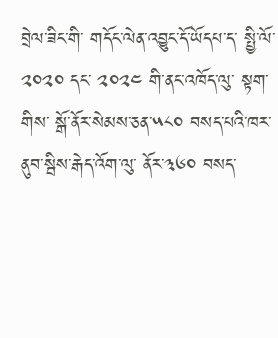བྲེལ་ཟིང་གི་ གདོང་ལེན་འབྱུང་དོ་ཡོདཔ་ད་ སྤྱི་ལོ་༢༠༢༠ དང་ ༢༠༢༤ གི་ནང་འཁོད་ལུ་ སྟག་གིས་ སྒོ་ནོར་སེམས་ཅན་༥༨༠ བསད་པའི་ཁར་ ནུབ་སྦིས་རྒེད་འོག་ལུ་ ནོར་༣༦༠ བསད་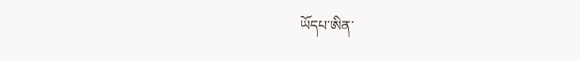ཡོདཔ་ཨིན་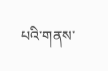པའི་གནས་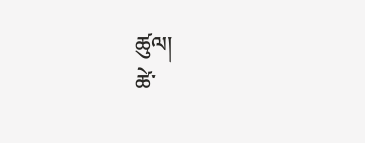ཚུལ།
ཚེ་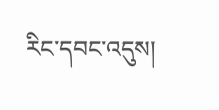རིང་དབང་འདུས།